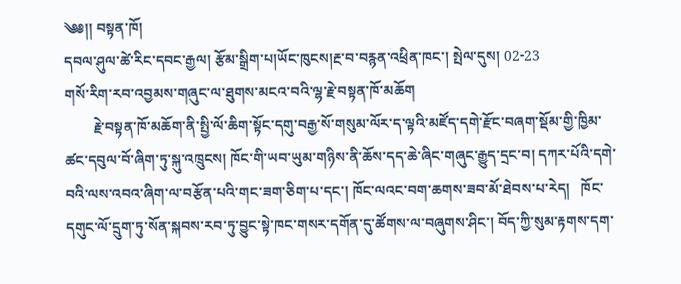༄༅།། བསྟན་ཁོ།
དབལ་ཤུལ་ཚེ་རིང་དབང་རྒྱལ། རྩོམ་སྒྲིག་པ།ཡོང་ཁུངས།རྔ་བ་བརྙན་འཕྲིན་ཁང་། སྤེལ་དུས། 02-23
གསོ་རིག་རབ་འབྱམས་གཞུང་ལ་ཐུགས་མངའ་བའི་ལྷ་རྗེ་བསྟན་ཁོ་མཆོག
        རྗེ་བསྟན་ཁོ་མཆོག་ནི་སྤྱི་ལོ་ཆིག་སྟོང་དགུ་བརྒྱ་སོ་གསུམ་ལོར་ད་ལྟའི་མཛོད་དགེ་རྫོང་བཞག་སྡོམ་གྱི་ཁྱིམ་ཚང་དབུལ་བོ་ཞིག་ཏུ་སྐུ་འཁྲུངས། ཁོང་གི་ཡབ་ཡུམ་གཉིས་ནི་ཆོས་དད་ཆེ་ཞིང་གཞུང་རྒྱུད་དྲང་བ། དཀར་པོའི་དགེ་བའི་ལས་འབའ་ཞིག་ལ་བརྩོན་པའི་གང་ཟག་ཅིག་པ་དང་། ཁོང་ལའང་བག་ཆགས་ཟབ་མོ་ཐེབས་པ་རེད།   ཁོང་དགུང་ལོ་དྲུག་ཏུ་སོན་སྐབས་རབ་ཏུ་བྱུང་སྟེ་ཁང་གསར་དགོན་དུ་ཚོགས་ལ་བཞུགས་ཤིང་། བོད་ཀྱི་སུམ་རྟགས་དག་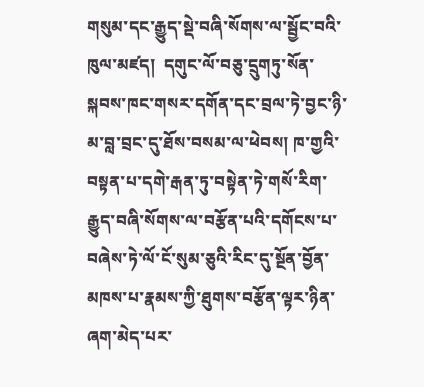གསུམ་དང་རྒྱུད་སྡེ་བཞི་སོགས་ལ་སྦྱོང་བའི་ཁུལ་མཛད།  དགུང་ལོ་བཅུ་དྲུགཏུ་སོན་སྐབས་ཁང་གསར་དགོན་དང་བྲལ་ཏེ་བྱང་ཉི་མ་བླ་བྲང་དུ་ཐོས་བསམ་ལ་ཕེབས། ཁ་གྱའི་བསྟན་པ་དགེ་རྒན་ཏུ་བསྟེན་ཏེ་གསོ་རིག་རྒྱུད་བཞི་སོགས་ལ་བརྩོན་པའི་དགོངས་པ་བཞེས་ཏེ་ལོ་ངོ་སུམ་ཅུའི་རིང་དུ་སྔོན་བྱོན་མཁས་པ་རྣམས་ཀྱི་ཐུགས་བརྩོན་ལྟར་ཉིན་ཞག་མེད་པར་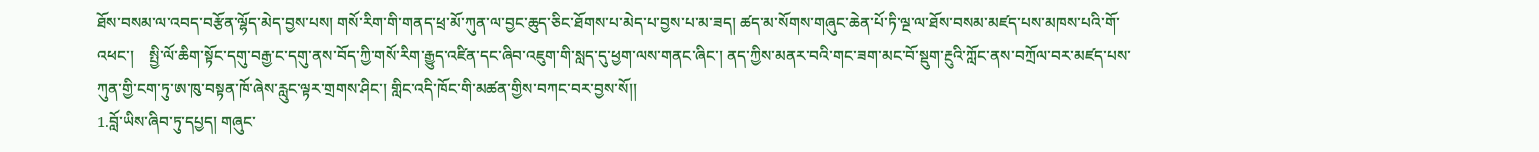ཐོས་བསམ་ལ་འབད་བརྩོན་ལྷོད་མེད་བྱས་པས། གསོ་རིག་གི་གནད་ཕྲ་མོ་ཀུན་ལ་བྱང་ཆུད་ཅིང་ཐོགས་པ་མེད་པ་བྱས་པ་མ་ཟད། ཚད་མ་སོགས་གཞུང་ཆེན་པོ་ཏི་ལྔ་ལ་ཐོས་བསམ་མཛད་པས་མཁས་པའི་གོ་འཕང་།    སྤྱི་ལོ་ཆིག་སྟོང་དགུ་བརྒྱ་ང་དགུ་ནས་བོད་ཀྱི་གསོ་རིག་རྒྱུད་འཛིན་དང་ཞིབ་འཇུག་གི་སླད་དུ་ཕྱག་ལས་གནང་ཞིང་། ནད་ཀྱིས་མནར་བའི་གང་ཟག་མང་བོ་སྡུག་རྔུའི་ཀློང་ནས་བཀྲོལ་བར་མཛད་པས་ཀུན་གྱི་ངག་ཏུ་ཨ་ཁུ་བསྟན་ཁོ་ཞེས་རླུང་ལྟར་གྲགས་ཤིང་། གླིང་འདི་ཁོང་གི་མཚན་གྱིས་བཀང་བར་བྱས་སོ།།
1.བློ་ཡིས་ཞིབ་ཏུ་དཔྱད། གཞུང་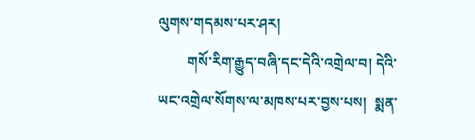ལུགས་གདམས་པར་ཤར།
        གསོ་རིག་རྒྱུད་བཞི་དང་དེའི་འགྲེལ་བ། དེའི་ཡང་འགྲེལ་སོགས་ལ་མཁས་པར་བྱས་པས།  སྨན་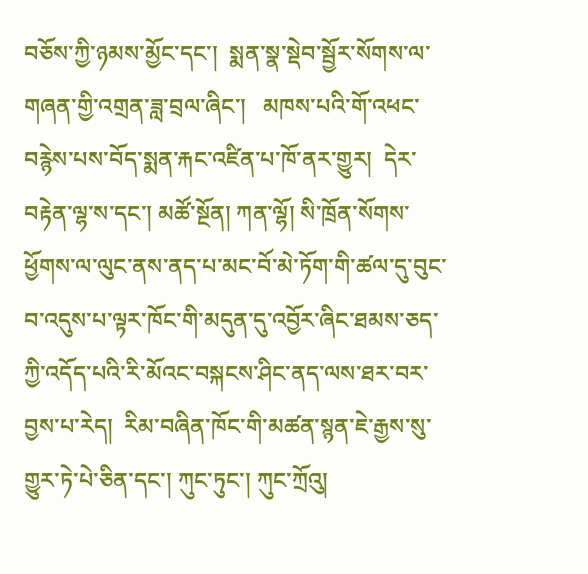བཅོས་ཀྱི་ཉམས་མྱོང་དང་།  སྨན་སྣ་སྡེབ་སྦྱོར་སོགས་ལ་གཞན་གྱི་འགྲན་ཟླ་བྲལ་ཞིང་།   མཁས་པའི་གོ་འཕང་བརྙེས་པས་བོད་སྨན་རྐང་འཛིན་པ་ཁོ་ནར་གྱུར།  དེར་བརྟེན་ལྷ་ས་དང་། མཚོ་སྔོན། ཀན་ལྷོ། སི་ཁྲོན་སོགས་ཕྱོགས་ལ་ལུང་ནས་ནད་པ་མང་བོ་མེ་ཏོག་གི་ཚལ་དུ་བུང་བ་འདུས་པ་ལྟར་ཁོང་གི་མདུན་དུ་འབྱོར་ཞིང་ཐམས་ཅད་ཀྱི་འདོད་པའི་རི་མོའང་བསྐངས་ཤིང་ནད་ལས་ཐར་བར་བྱས་པ་རེད།  རིམ་བཞིན་ཁོང་གི་མཚན་སྙན་ཇེ་རྒྱས་སུ་གྱུར་ཏེ་པེ་ཅིན་དང་། ཀུང་ཏུང་། ཀུང་ཀྲོའུ།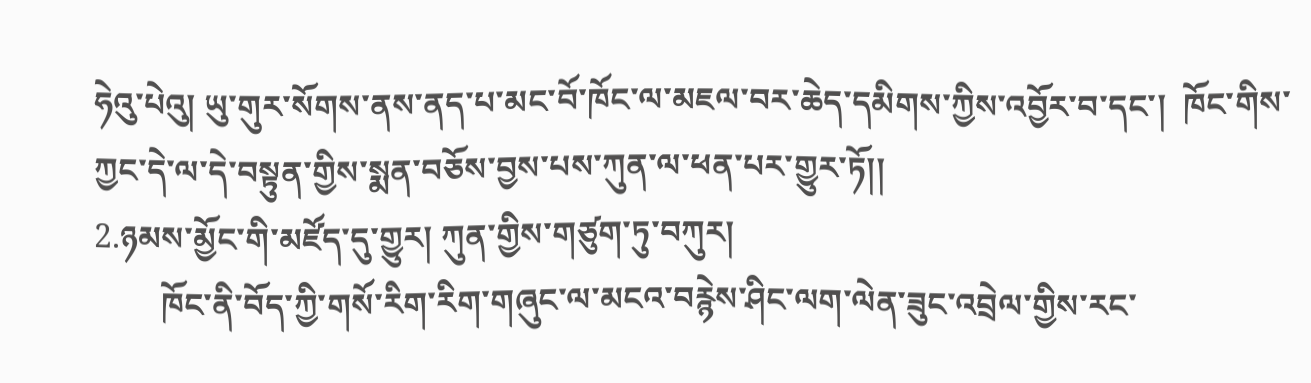ཧེའུ་པེའུ། ཡུ་གུར་སོགས་ནས་ནད་པ་མང་བོ་ཁོང་ལ་མཇལ་བར་ཆེད་དམིགས་ཀྱིས་འབྱོར་བ་དང་།  ཁོང་གིས་ཀྱང་དེ་ལ་དེ་བསྟུན་གྱིས་སྨན་བཅོས་བྱས་པས་ཀུན་ལ་ཕན་པར་གྱུར་ཏོ།།
2.ཉམས་མྱོང་གི་མཛོད་དུ་གྱུར། ཀུན་གྱིས་གཙུག་ཏུ་བཀུར།
        ཁོང་ནི་བོད་ཀྱི་གསོ་རིག་རིག་གཞུང་ལ་མངའ་བརྙེས་ཤིང་ལག་ལེན་ཟུང་འབྲེལ་གྱིས་རང་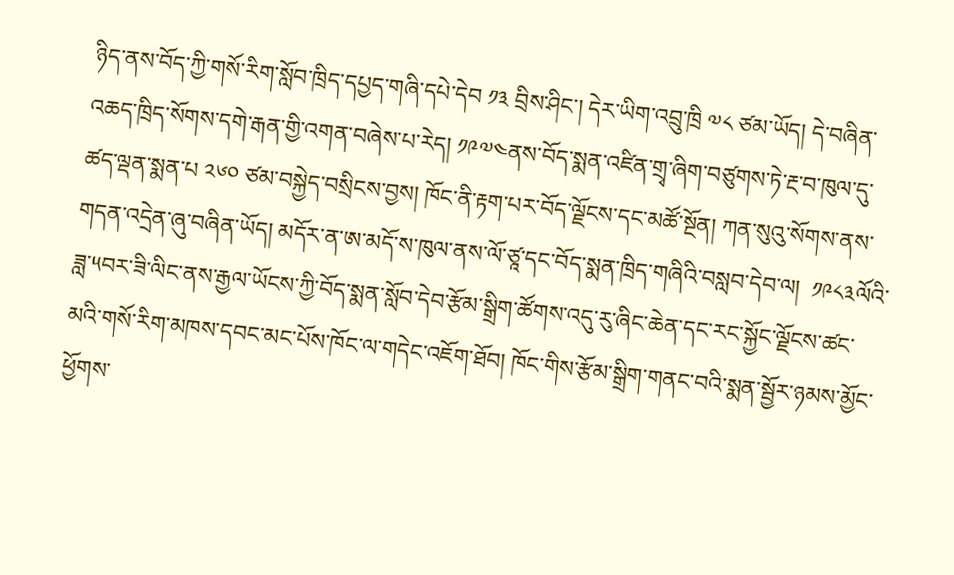ཉིད་ནས་བོད་ཀྱི་གསོ་རིག་སློབ་ཁྲིད་དཔྱད་གཞི་དཔེ་དེབ ༡༣ བྲིས་ཤིང་། དེར་ཡིག་འབྲུ་ཁྲི ༧༨ ཙམ་ཡོད། དེ་བཞིན་འཆད་ཁྲིད་སོགས་དགེ་རྒན་གྱི་འགན་བཞེས་པ་རེད། ༡༩༧༤ནས་བོད་སྨན་འཛིན་གྲྭ་ཞིག་བཙུགས་ཏེ་རྔ་བ་ཁུལ་དུ་ཚད་ལྡན་སྨན་པ ༢༦༠ ཙམ་བསྐྱེད་བསྲིངས་བྱས། ཁོང་ནི་རྟག་པར་བོད་ལྗོངས་དང་མཚོ་སྔོན། ཀན་སུའུ་སོགས་ནས་གདན་འདྲེན་ཞུ་བཞིན་ཡོད། མདོར་ན་ཨ་མདོ་ས་ཁུལ་ནས་ལོ་ཙཱ་དང་བོད་སྨན་ཁྲིད་གཞིའི་བསླབ་དེབ་ལ།  ༡༩༨༣ལོའི་ཟླ་༥བར་ཟི་ལིང་ནས་རྒྱལ་ཡོངས་ཀྱི་བོད་སྨན་སློབ་དེབ་རྩོམ་སྒྲིག་ཚོགས་འདུ་རུ་ཞིང་ཆེན་དང་རང་སྐྱོང་ལྗོངས་ཚང་མའི་གསོ་རིག་མཁས་དབང་མང་པོས་ཁོང་ལ་གདེང་འཇོག་ཐོབ། ཁོང་གིས་རྩོམ་སྒྲིག་གནང་བའི་སྨན་སྦྱོར་ཉམས་མྱོང་ཕྱོགས་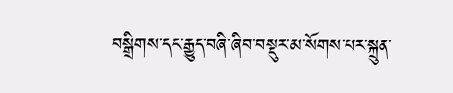བསྒྲིགས་དང་རྒྱུད་བཞི་ཞིབ་བསྡུར་མ་སོགས་པར་སྐྲུན་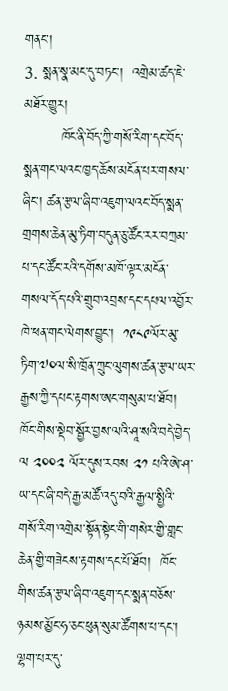གནང་།
3. སྨན་སྣ་མང་དུ་བཏང་།  འགྲེམ་ཚད་ཇེ་མཐོར་གྱུར།
        ཁོང་ནི་བོད་ཀྱི་གསོ་རིག་དང་བོད་སྨན་གང་ལའང་ཁྱད་ཆོས་མངོན་པར་གསལ་ཞིང་། ཚན་རྩལ་ཞིབ་འཇུག་ལའང་བོད་སྨན་གྲགས་ཆེན་མུ་ཏིག་བདུན་ཅུ་ཚོང་རར་བཀྲམ་པ་དང་ཚོང་རའི་དགོས་མཁོ་ལྟར་མངོན་གསལ་དོད་པའི་གྲུབ་འབྲས་དང་དཔལ་འབྱོར་ཁེ་ཕན་གང་ལེགས་བྱུང་།  ༡༩༨༩ལོར་མུ་ཏིག་༧༠ལ་སི་ཁྲོན་ཀྲུང་ལུགས་ཚན་རྩལ་ཡར་རྒྱས་ཀྱི་དཔང་རྟགས་ཨང་གསུམ་པ་ཐོབ།  ཁོང་གིས་སྡེབ་སྦྱོར་བྱས་ལའི་ཤཱ་སའི་བདེ་བྱེད་ལ ༢༠༠༢ ལོར་དུས་རབས ༢༡ པའི་ཨེ་ཤ་ཡ་དང་ཞི་བདེ་རྒྱ་མཚོ་འདུ་བའི་རྒྱལ་སྤྱིའི་གསོ་རིག་འགྲེམ་སྟོན་སྟེང་གི་གསེར་གྱི་གླང་ཆེན་གྱི་གཟེངས་རྟགས་དང་པོ་ཐོབ།  ཁོང་གིས་ཚན་རྩལ་ཞིབ་འཇུག་དང་སྨན་བཅོས་ཉམས་མྱོང་ཧ་ཅང་ཕུན་སུམ་ཚོགས་པ་དང་། ལྷག་པར་དུ་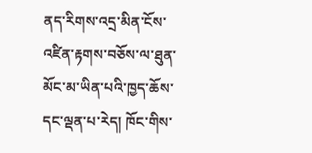ནད་རིགས་འདྲ་མིན་ངོས་འཛིན་རྟགས་བཅོས་ལ་ཐུན་མོང་མ་ཡིན་པའི་ཁྱད་ཆོས་དང་ལྡན་པ་རེད། ཁོང་གིས་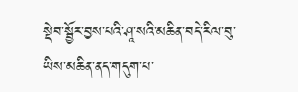སྡེབ་སྦྱོར་བྱས་པའི་ཤཱ་སའི་མཆིན་བདེ་རིལ་བུ་ཡིས་མཆིན་ནད་གདུག་པ་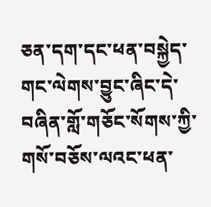ཅན་དག་དང་ཕན་བསྐྱེད་གང་ལེགས་བྱུང་ཞིང་དེ་བཞིན་གློ་གཅོང་སོགས་ཀྱི་གསོ་བཅོས་ལའང་ཕན་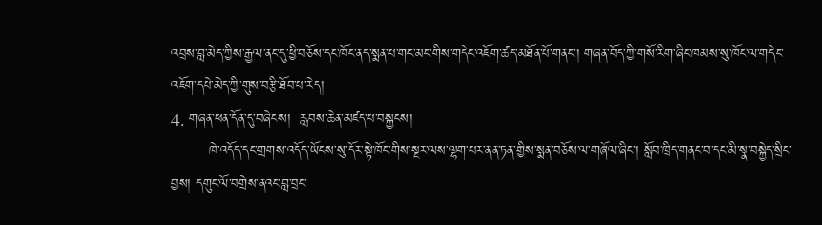འབྲས་བླ་མེད་ཀྱིས་རྒྱལ་ནང་དུ་ཕྱི་བཅོས་དང་ཁོང་ནད་སྨན་པ་གང་མང་གིས་གདེང་འཇོག་ཚད་མཐོན་པོ་གནང་། གཞན་བོད་ཀྱི་གསོ་རིག་ཞིང་ཁམས་སུ་ཁོང་ལ་གདེང་འཇོག་དཔེ་མེད་ཀྱི་གུས་བརྩི་ཐོབ་པ་རེད།
4. གཞན་ཕན་དོན་དུ་བཞེངས།  རླབས་ཆེན་མཛད་པ་བསྐྱངས།
        ཁེ་འདོད་དང་གྲགས་འདོད་ཡོངས་སུ་དོར་སྟེ་ཁོང་གིས་སྔར་ལས་ལྷག་པར་ནན་ཏན་གྱིས་སྨན་བཅོས་ལ་གཞོལ་ཞིང་། སློབ་ཁྲིད་གནང་བ་དང་མི་སྣ་བསྐྱེད་སྲིང་བྱས། དགུང་ལོ་བགྲེས་ནའང་བླ་བྲང་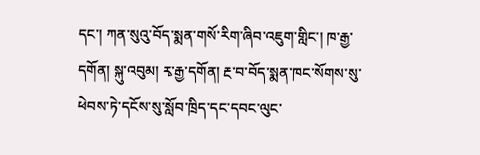དང་། ཀན་སུའུ་བོད་སྨན་གསོ་རིག་ཞིབ་འཇུག་གླིང་། ཁ་རྒྱ་དགོན། སྐུ་འབུམ། རྭ་རྒྱ་དགོན། རྔ་བ་བོད་སྨན་ཁང་སོགས་སུ་ཕེབས་ཏེ་དངོས་སུ་སློབ་ཁྲིད་དང་དབང་ལུང་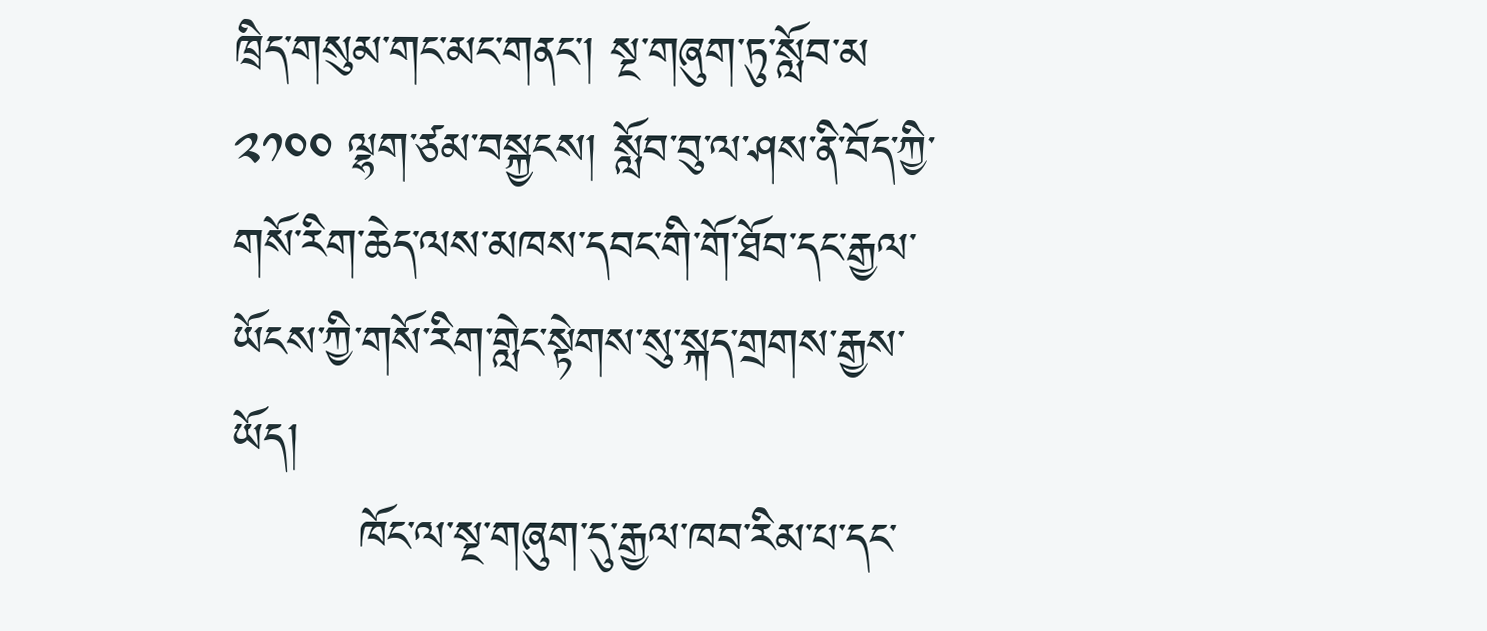ཁྲིད་གསུམ་གང་མང་གནང་། སྔ་གཞུག་ཏུ་སློབ་མ ༢༡༠༠ ལྷག་ཙམ་བསྐྱངས། སློབ་བུ་ལ་ཤས་ནི་བོད་ཀྱི་གསོ་རིག་ཆེད་ལས་མཁས་དབང་གི་གོ་ཐོབ་དང་རྒྱལ་ཡོངས་ཀྱི་གསོ་རིག་གླེང་སྟེགས་སུ་སྐད་གྲགས་རྒྱས་ཡོད།
        ཁོང་ལ་སྔ་གཞུག་དུ་རྒྱལ་ཁབ་རིམ་པ་དང་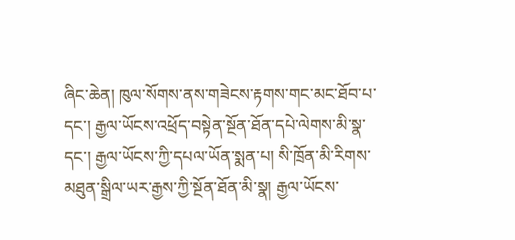ཞིང་ཆེན། ཁུལ་སོགས་ནས་གཟེངས་རྟགས་གང་མང་ཐོབ་པ་དང་། རྒྱལ་ཡོངས་འཕྲོད་བསྟེན་སྔོན་ཐོན་དཔེ་ལེགས་མི་སྣ་དང་། རྒྱལ་ཡོངས་ཀྱི་དཔལ་ཡོན་སྨན་པ། སི་ཁྲོན་མི་རིགས་མཐུན་སྒྲིལ་ཡར་རྒྱས་ཀྱི་སྔོན་ཐོན་མི་སྣ། རྒྱལ་ཡོངས་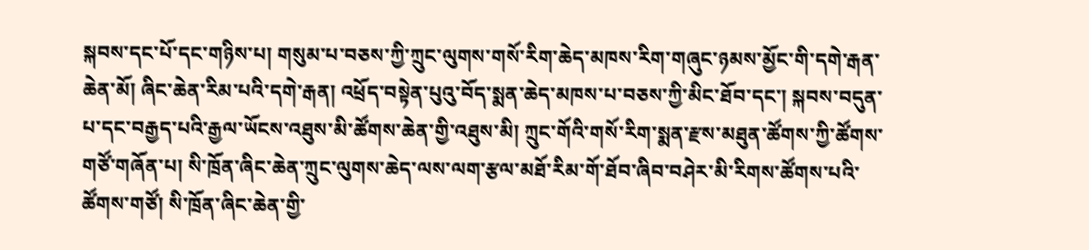སྐབས་དང་པོ་དང་གཉིས་པ། གསུམ་པ་བཅས་ཀྱི་ཀྲུང་ལུགས་གསོ་རིག་ཆེད་མཁས་རིག་གཞུང་ཉམས་མྱོང་གི་དགེ་རྒན་ཆེན་མོ། ཞིང་ཆེན་རིམ་པའི་དགེ་རྒན། འཕྲོད་བསྟེན་པུའུ་བོད་སྨན་ཆེད་མཁས་པ་བཅས་ཀྱི་མིང་ཐོབ་དང་། སྐབས་བདུན་པ་དང་བརྒྱད་པའི་རྒྱལ་ཡོངས་འཐུས་མི་ཚོགས་ཆེན་གྱི་འཐུས་མི། ཀྲུང་གོའི་གསོ་རིག་སྨན་རྫས་མཐུན་ཚོགས་ཀྱི་ཚོགས་གཙོ་གཞོན་པ། སི་ཁྲོན་ཞིང་ཆེན་ཀྲུང་ལུགས་ཆེད་ལས་ལག་རྩལ་མཐོ་རིམ་གོ་ཐོབ་ཞིབ་བཤེར་མི་རིགས་ཚོགས་པའི་ཚོགས་གཙོ། སི་ཁྲོན་ཞིང་ཆེན་གྱི་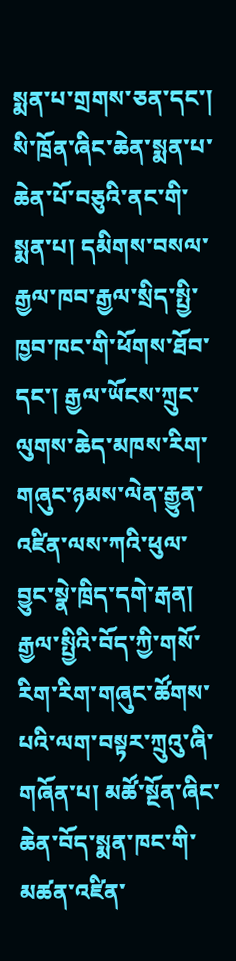སྨན་པ་གྲགས་ཅན་དང་། སི་ཁྲོན་ཞིང་ཆེན་སྨན་པ་ཆེན་པོ་བཅུའི་ནང་གི་སྨན་པ། དམིགས་བསལ་རྒྱལ་ཁབ་རྒྱལ་སྲིད་སྤྱི་ཁྱབ་ཁང་གི་ཕོགས་ཐོབ་དང་། རྒྱལ་ཡོངས་ཀྲུང་ལུགས་ཆེད་མཁས་རིག་གཞུང་ཉམས་ལེན་རྒྱུན་འཛིན་ལས་ཀའི་ཕུལ་བྱུང་སྣེ་ཁྲིད་དགེ་རྒན། རྒྱལ་སྤྱིའི་བོད་ཀྱི་གསོ་རིག་རིག་གཞུང་ཚོགས་པའི་ལག་བསྟར་ཀྲུའུ་ཞི་གཞོན་པ། མཚོ་སྔོན་ཞིང་ཆེན་བོད་སྨན་ཁང་གི་མཚན་འཛིན་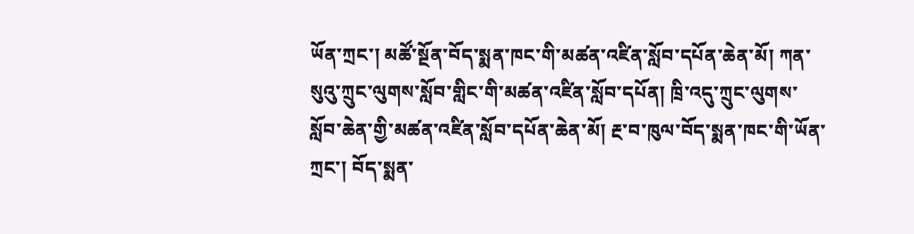ཡོན་ཀྲང་། མཚོ་སྔོན་བོད་སྨན་ཁང་གི་མཚན་འཛིན་སློབ་དཔོན་ཆེན་མོ། ཀན་སུའུ་ཀྲུང་ལུགས་སློབ་གླིང་གི་མཚན་འཛིན་སློབ་དཔོན། ཁྲི་འདུ་ཀྲུང་ལུགས་སློབ་ཆེན་གྱི་མཚན་འཛིན་སློབ་དཔོན་ཆེན་མོ། རྔ་བ་ཁུལ་བོད་སྨན་ཁང་གི་ཡོན་ཀྲང་། བོད་སྨན་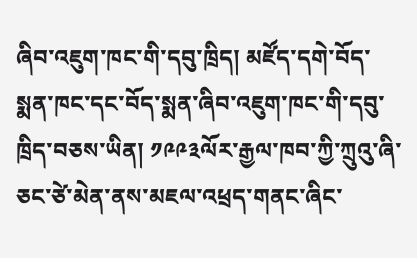ཞིབ་འཇུག་ཁང་གི་དབུ་ཁྲིད། མཛོད་དགེ་བོད་སྨན་ཁང་དང་བོད་སྨན་ཞིབ་འཇུག་ཁང་གི་དབུ་ཁྲིད་བཅས་ཡིན། ༡༩༩༣ལོར་རྒྱལ་ཁབ་ཀྱི་ཀྲུའུ་ཞི་ཅང་ཙེ་མེན་ནས་མཇལ་འཕྲད་གནང་ཞིང་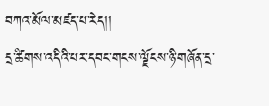བཀའ་མོལ་མཛད་པ་རེད།།
དྲ་ཚིགས་འདིའི་པར་དབང་གངས་ལྗོངས་ཉི་གཞོན་དྲ་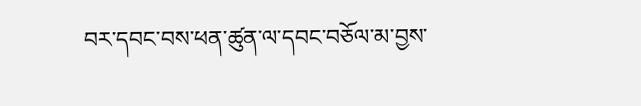བར་དབང་བས་ཕན་ཚུན་ལ་དབང་བཅོལ་མ་བྱས་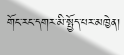གོང་རང་དགར་མི་སྤྱོད་པར་མཁྱེན།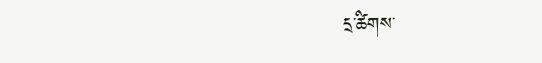དྲ་ཚིགས་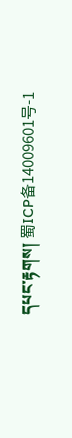དཔང་རྟགས། 蜀ICP备14009601号-1